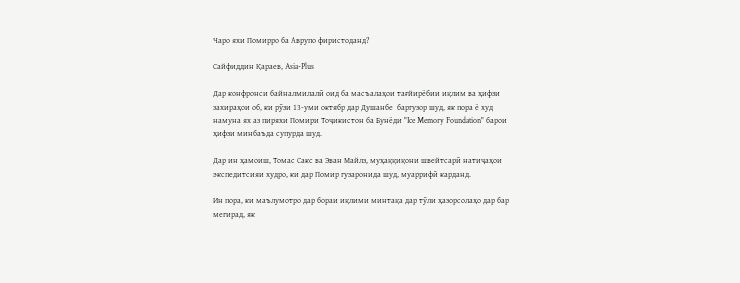Чаро яхи Помирро ба Аврупо фиристоданд?

Сайфиддин Қараев, Asia-Plus

Дар конфронси байналмилалӣ оид ба масъалаҳои тағйирёбии иқлим ва ҳифзи захираҳои об, ки рӯзи 13-уми октябр дар Душанбе  баргузор шуд, як пора ё худ намуна ях аз пиряхи Помири Тоҷикистон ба Бунёди "Ice Memory Foundation" барои ҳифзи минбаъда супурда шуд.

Дар ин ҳамоиш, Томас Сакс ва Эван Майлз, муҳаққиқони швейтсарӣ натиҷаҳои экспедитсияи худро, ки дар Помир гузаронида шуд, муаррифӣ карданд.

Ин пора, ки маълумотро дар бораи иқлими минтақа дар тӯли ҳазорсолаҳо дар бар мегирад, як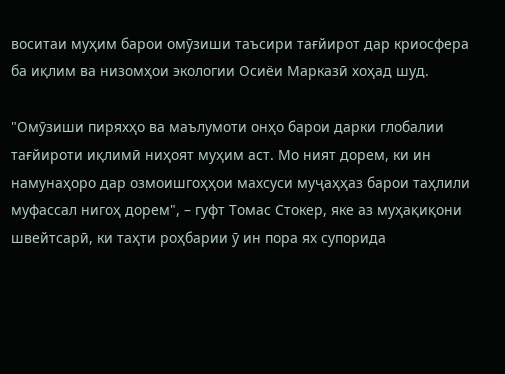воситаи муҳим барои омӯзиши таъсири тағйирот дар криосфера ба иқлим ва низомҳои экологии Осиёи Марказӣ хоҳад шуд.

"Омӯзиши пиряхҳо ва маълумоти онҳо барои дарки глобалии тағйироти иқлимӣ ниҳоят муҳим аст. Мо ният дорем, ки ин намунаҳоро дар озмоишгоҳҳои махсуси муҷаҳҳаз барои таҳлили муфассал нигоҳ дорем", – гуфт Томас Стокер, яке аз муҳақиқони швейтсарӣ, ки таҳти роҳбарии ӯ ин пора ях супорида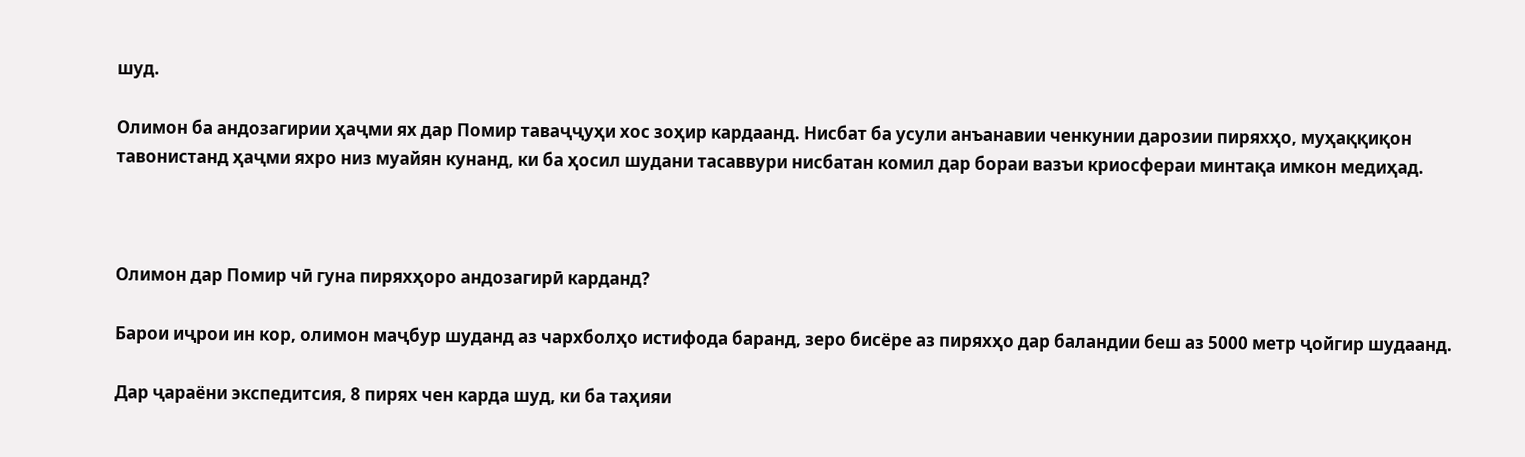шуд.

Олимон ба андозагирии ҳаҷми ях дар Помир таваҷҷуҳи хос зоҳир кардаанд. Нисбат ба усули анъанавии ченкунии дарозии пиряхҳо, муҳаққиқон тавонистанд ҳаҷми яхро низ муайян кунанд, ки ба ҳосил шудани тасаввури нисбатан комил дар бораи вазъи криосфераи минтақа имкон медиҳад.



Олимон дар Помир чӣ гуна пиряхҳоро андозагирӣ карданд?

Барои иҷрои ин кор, олимон маҷбур шуданд аз чархболҳо истифода баранд, зеро бисёре аз пиряхҳо дар баландии беш аз 5000 метр ҷойгир шудаанд.

Дар ҷараёни экспедитсия, 8 пирях чен карда шуд, ки ба таҳияи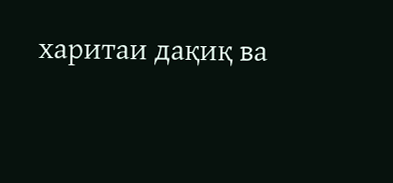харитаи дақиқ ва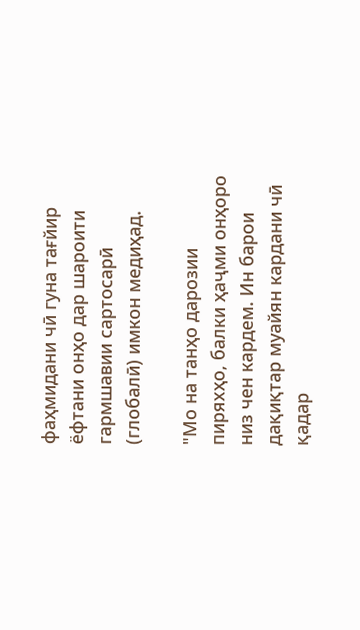фаҳмидани чӣ гуна тағйир ёфтани онҳо дар шароити гармшавии сартосарӣ (глобалӣ) имкон медиҳад.

"Мо на танҳо дарозии пиряхҳо, балки ҳаҷми онҳоро низ чен кардем. Ин барои дақиқтар муайян кардани чӣ қадар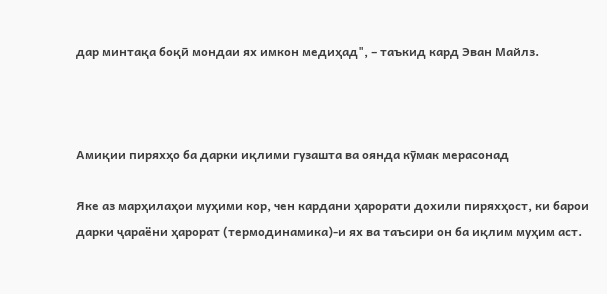дар минтақа боқӣ мондаи ях имкон медиҳад", – таъкид кард Эван Майлз.



Амиқии пиряхҳо ба дарки иқлими гузашта ва оянда кӯмак мерасонад

Яке аз марҳилаҳои муҳими кор, чен кардани ҳарорати дохили пиряхҳост, ки барои дарки ҷараёни ҳарорат (термодинамика)-и ях ва таъсири он ба иқлим муҳим аст.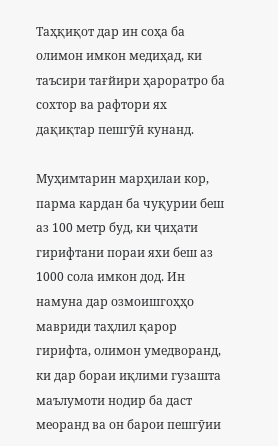Таҳқиқот дар ин соҳа ба олимон имкон медиҳад, ки таъсири тағйири ҳароратро ба сохтор ва рафтори ях дақиқтар пешгӯӣ кунанд.

Муҳимтарин марҳилаи кор, парма кардан ба чуқурии беш аз 100 метр буд, ки ҷиҳати гирифтани пораи яхи беш аз 1000 сола имкон дод. Ин намуна дар озмоишгоҳҳо мавриди таҳлил қарор гирифта, олимон умедворанд, ки дар бораи иқлими гузашта маълумоти нодир ба даст меоранд ва он барои пешгӯии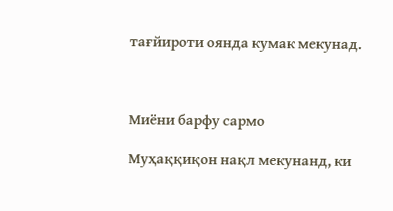тағйироти оянда кумак мекунад.



Миёни барфу сармо

Муҳаққиқон нақл мекунанд, ки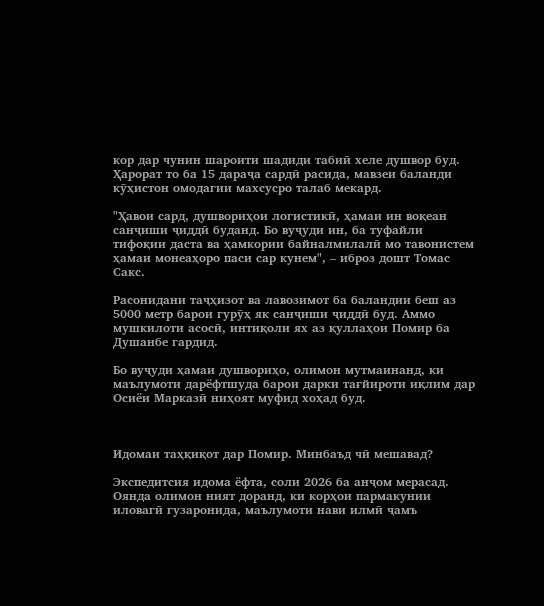кор дар чунин шароити шадиди табиӣ хеле душвор буд. Ҳарорат то ба 15 дараҷа сардӣ расида, мавзеи баланди кӯҳистон омодагии махсусро талаб мекард.

"Ҳавои сард, душвориҳои логистикӣ, ҳамаи ин воқеан санҷиши ҷиддӣ буданд. Бо вуҷуди ин, ба туфайли тифоқии даста ва ҳамкории байналмилалӣ мо тавонистем ҳамаи монеаҳоро паси сар кунем", – иброз дошт Томас Сакс.

Расонидани таҷҳизот ва лавозимот ба баландии беш аз 5000 метр барои гурӯҳ як санҷиши ҷиддӣ буд. Аммо мушкилоти асосӣ, интиқоли ях аз қуллаҳои Помир ба Душанбе гардид.

Бо вуҷуди ҳамаи душвориҳо, олимон мутмаинанд, ки маълумоти дарёфтшуда барои дарки тағйироти иқлим дар Осиёи Марказӣ ниҳоят муфид хоҳад буд.



Идомаи таҳқиқот дар Помир. Минбаъд чӣ мешавад?

Экспедитсия идома ёфта, соли 2026 ба анҷом мерасад. Оянда олимон ният доранд, ки корҳои пармакунии иловагӣ гузаронида, маълумоти нави илмӣ ҷамъ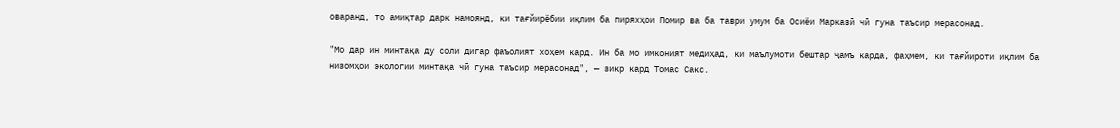оваранд, то амиқтар дарк намоянд, ки тағйирёбии иқлим ба пиряхҳои Помир ва ба таври умум ба Осиёи Марказӣ чӣ гуна таъсир мерасонад.

"Мо дар ин минтақа ду соли дигар фаъолият хоҳем кард. Ин ба мо имконият медиҳад, ки маълумоти бештар ҷамъ карда, фаҳмем, ки тағйироти иқлим ба низомҳои экологии минтақа чӣ гуна таъсир мерасонад", — зикр кард Томас Сакс.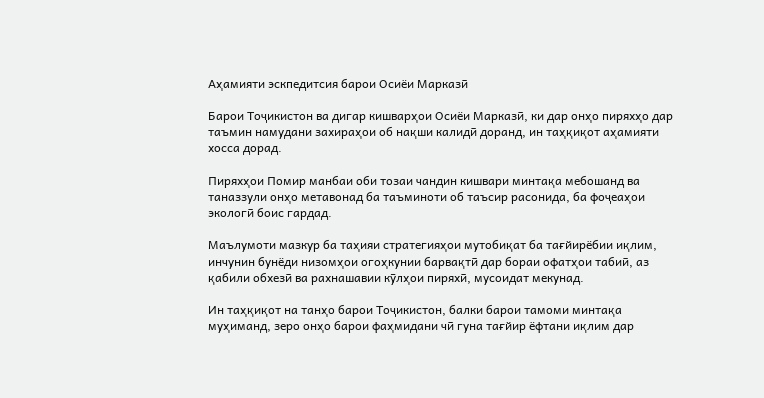Аҳамияти эскпедитсия барои Осиёи Марказӣ

Барои Тоҷикистон ва дигар кишварҳои Осиёи Марказӣ, ки дар онҳо пиряхҳо дар таъмин намудани захираҳои об нақши калидӣ доранд, ин таҳқиқот аҳамияти хосса дорад.

Пиряхҳои Помир манбаи оби тозаи чандин кишвари минтақа мебошанд ва таназзули онҳо метавонад ба таъминоти об таъсир расонида, ба фоҷеаҳои экологӣ боис гардад.

Маълумоти мазкур ба таҳияи стратегияҳои мутобиқат ба тағйирёбии иқлим, инчунин бунёди низомҳои огоҳкунии барвақтӣ дар бораи офатҳои табиӣ, аз қабили обхезӣ ва рахнашавии кӯлҳои пиряхӣ, мусоидат мекунад.

Ин таҳқиқот на танҳо барои Тоҷикистон, балки барои тамоми минтақа муҳиманд, зеро онҳо барои фаҳмидани чӣ гуна тағйир ёфтани иқлим дар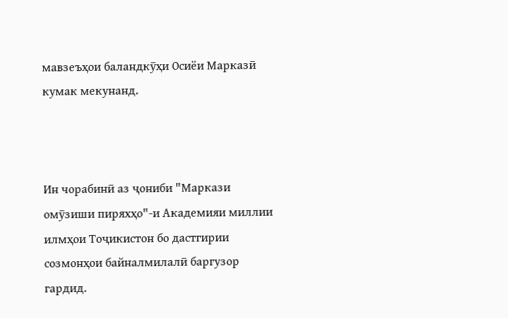мавзеъҳои баландкӯҳи Осиёи Марказӣ кумак мекунанд.



Ин чорабинӣ аз ҷониби "Маркази омӯзиши пиряхҳо"-и Академияи миллии илмҳои Тоҷикистон бо дастгирии созмонҳои байналмилалӣ баргузор гардид.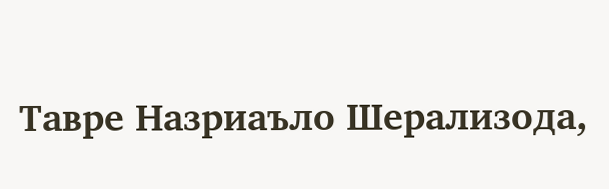Тавре Назриаъло Шерализода,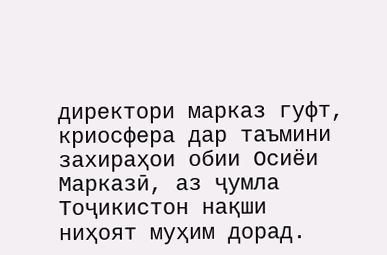директори марказ гуфт, криосфера дар таъмини захираҳои обии Осиёи Марказӣ, аз ҷумла Тоҷикистон нақши ниҳоят муҳим дорад.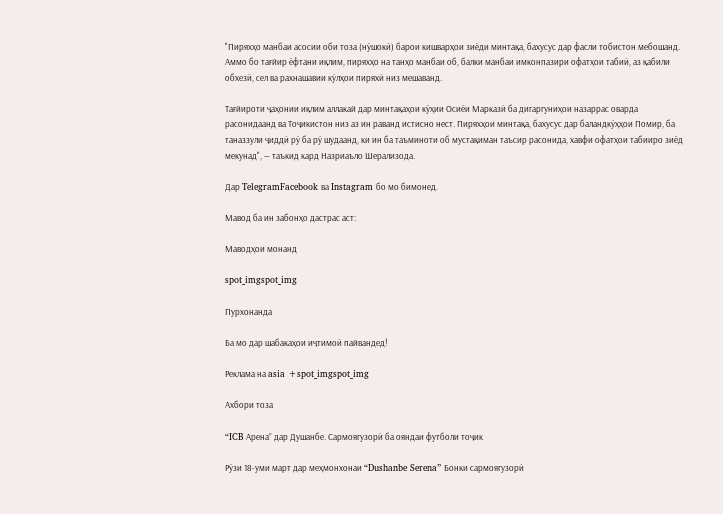"Пиряхҳо манбаи асосии оби тоза (нӯшокӣ) барои кишварҳои зиёди минтақа, бахусус дар фасли тобистон мебошанд. Аммо бо тағйир ёфтани иқлим, пиряхҳо на танҳо манбаи об, балки манбаи имконпазири офатҳои табиӣ, аз қабили обхезӣ, сел ва рахнашавии кӯлҳои пиряхӣ низ мешаванд.

Тағйироти ҷаҳонии иқлим аллакай дар минтақаҳои кӯҳии Осиёи Марказӣ ба дигаргуниҳои назаррас оварда расонидаанд ва Тоҷикистон низ аз ин раванд истисно нест. Пиряхҳои минтақа, бахусус дар баландкӯҳҳои Помир, ба таназзули ҷиддӣ рӯ ба рӯ шудаанд, ки ин ба таъминоти об мустақиман таъсир расонида, хавфи офатҳои табииро зиёд мекунад", — таъкид кард Назриаъло Шерализода.

Дар TelegramFacebook ва Instagram бо мо бимонед.

Мавод ба ин забонҳо дастрас аст:

Маводҳои монанд

spot_imgspot_img

Пурхонанда

Ба мо дар шабакаҳои иҷтимоӣ пайвандед!

Реклама на asia +spot_imgspot_img

Ахбори тоза

“ICB Арена” дар Душанбе. Сармоягузорӣ ба ояндаи футболи тоҷик

Рӯзи 18-уми март дар меҳмонхонаи “Dushanbe Serena” Бонки сармоягузорӣ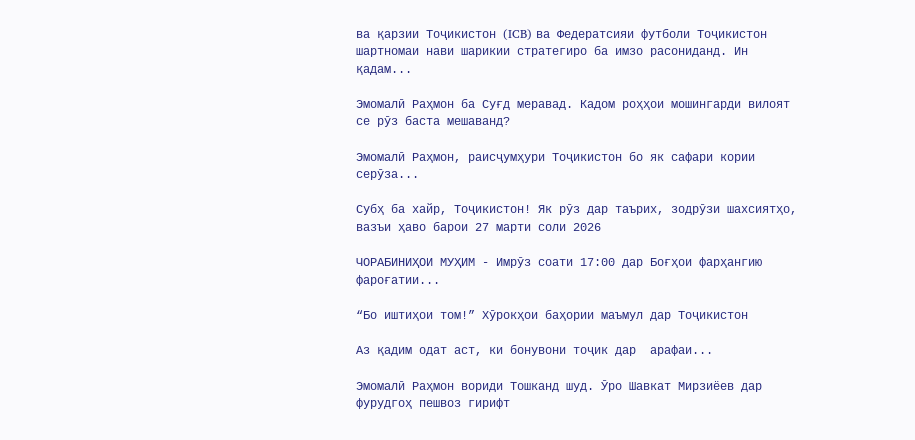ва қарзии Тоҷикистон (ICB) ва Федератсияи футболи Тоҷикистон шартномаи нави шарикии стратегиро ба имзо расониданд. Ин қадам...

Эмомалӣ Раҳмон ба Суғд меравад. Кадом роҳҳои мошингарди вилоят се рӯз баста мешаванд?

Эмомалӣ Раҳмон, раисҷумҳури Тоҷикистон бо як сафари кории серӯза...

Субҳ ба хайр, Тоҷикистон! Як рӯз дар таърих, зодрӯзи шахсиятҳо, вазъи ҳаво барои 27 марти соли 2026

ЧОРАБИНИҲОИ МУҲИМ - Имрӯз соати 17:00 дар Боғҳои фарҳангию фароғатии...

“Бо иштиҳои том!” Хӯрокҳои баҳории маъмул дар Тоҷикистон

Аз қадим одат аст, ки бонувони тоҷик дар  арафаи...

Эмомалӣ Раҳмон вориди Тошканд шуд. Ӯро Шавкат Мирзиёев дар фурудгоҳ пешвоз гирифт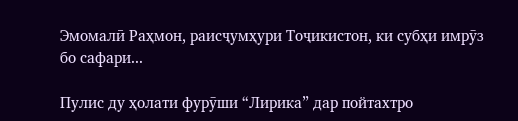Эмомалӣ Раҳмон, раисҷумҳури Тоҷикистон, ки субҳи имрӯз бо сафари...

Пулис ду ҳолати фурӯши “Лирика” дар пойтахтро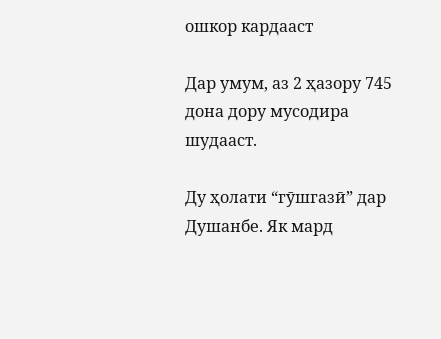ошкор кардааст

Дар умум, аз 2 ҳазору 745 дона дору мусодира шудааст.

Ду ҳолати “гӯшгазӣ” дар Душанбе. Як мард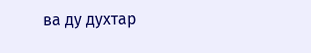ва ду духтар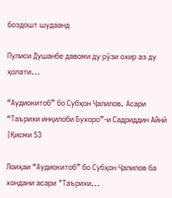боздошт шудаанд

Пулиси Душанбе давоми ду рӯзи охир аз ду ҳолати...

“Аудиокитоб” бо Субҳон Ҷалилов. Асари “Таърихи инқилоби Бухоро”-и Садриддин Айнӣ |Қисми 53

Лоиҳаи “Аудиокитоб” бо Субҳон Ҷалилов ба хондани асари "Таърихи...